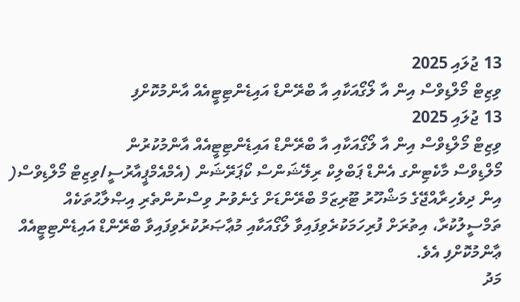13 ޖުލައި 2025
ވިޒިޓް މޯލްޑިވްސް އިން އާ ލޯގޯއަކާއި އާ ބްރޭންޑް އައިޑެންޓިޓީއެއް އާންމުކޮށްފި
13 ޖުލައި 2025
ވިޒިޓް މޯލްޑިވްސް އިން އާ ލޯގޯއަކާއި އާ ބްރޭންޑް އައިޑެންޓިޓީއެއް އާންމުކުރުން
މޯލްޑިވްސް މާކެޓިންގ އެންޑް ޕަބްލިކް ރިލޭޝަންސް ކޯޕަރޭޝަން (އެމްއެމްޕީއާރުސީ/ވިޒިޓް މޯލްޑިވްސް( އިން ދިވެހިރާއްޖޭގެ މަޝްހޫރު ޓޫރިޒަމް ބްރޭންޑަށް ގެނެވުނު ވިސްނުންތެރި އިޞްލާޙުތަކެއް ތަމްސީލުކުރާ، އިތުރަށް ފުރިހަމަކުރެވިފައިވާ ލޯގޯއަކާއި މުޢާޞަރުކުރެވިފައިވާ ބްރޭންޑް އައިޑެންޓިޓީއެއް ޢާންމުކޮށްފި އެވެ.
މަދު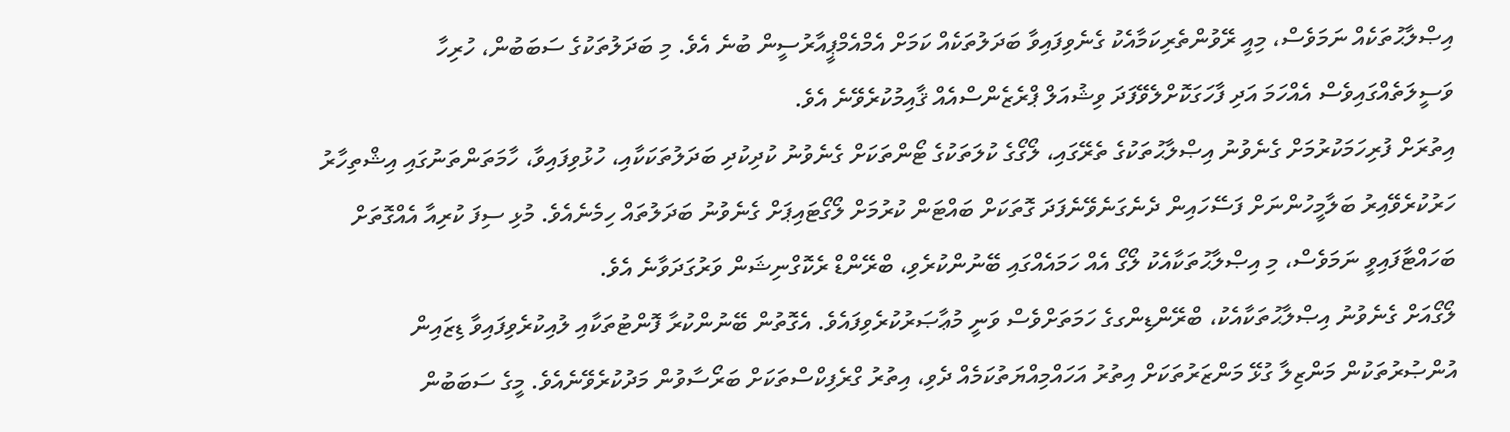އިޞްލާޙުތަކެއް ނަމަވެސް، މިއީ ރޭވުންތެރިކަމާއެކު ގެނެވިފައިވާ ބަދަލުތަކެއް ކަމަށް އެމްއެމްޕީއާރުސީން ބުނެ އެވެ. މި ބަދަލުތަކުގެ ސަބަބުން، ހުރިހާ ވަސީލަތެއްގައިވެސް އެއްހަމަ އަދި ފާހަގަކޮށްލެވޭފަދަ ވިޝުއަލް ޕްރެޒެންސްއެއް ޤާއިމުކުރެވޭނެ އެވެ.
އިތުރަށް ފުރިހަމަކުރުމަށް ގެނެވުނު އިޞްލާޙުތަކުގެ ތެރޭގައި، ލޯގޯގެ ކުލަތަކުގެ ޓޯންތަކަށް ގެނެވުނު ކުދިކުދި ބަދަލުތަކަކާއި، ހުޅުވިފައިވާ، ހާމަތަންތަނުގައި އިޝްތިހާރު ހަރުކުރެވޭއިރު ބަލާމީހުންނަށް ފަސޭހައިން ދެނެގަނެވޭނެފަދަ ގޮތަކަށް ބައްޓަން ކުރުމަށް ލޯގޯޓައިޕަށް ގެނެވުނު ބަދަލުތައް ހިމެނެއެވެ. މުޅި ސިފަ ކުރިއާ އެއްގޮތަށް ބަހައްޓާފައިވީ ނަމަވެސް، މި އިޞްލާޙުތަކާއެކު ލޯގޯ އެއް ހަމައެއްގައި ބޭނުންކުރެވި، ބްރޭންޑް ރެކޮގްނިޝަން ވަރުގަދަވާނެ އެވެ.
ލޯގޯއަށް ގެނެވުނު އިޞްލާޙުތަކާއެކު، ބްރޭންޑިންގގެ ހަމަތަށްވެސް ވަނީ މުޢާޞަރުކުރެވިފައެވެ. އެގޮތުން ބޭނުންކުރާ ފޮންޓުތަކާއި ލުއިކުރެވިފައިވާ ޑިޒައިން އުންޞުރުތަކުން މަންޒިލާ ގުޅޭ މަންޒަރުތަކަށް އިތުރު އަހައްމިއްޔަތުކަމެއް ދެވި، އިތުރު ގްރެފިކްސްތަކަށް ބަރޯސާވުން މަދުކުރެވޭނެއެވެ. މީގެ ސަބަބުން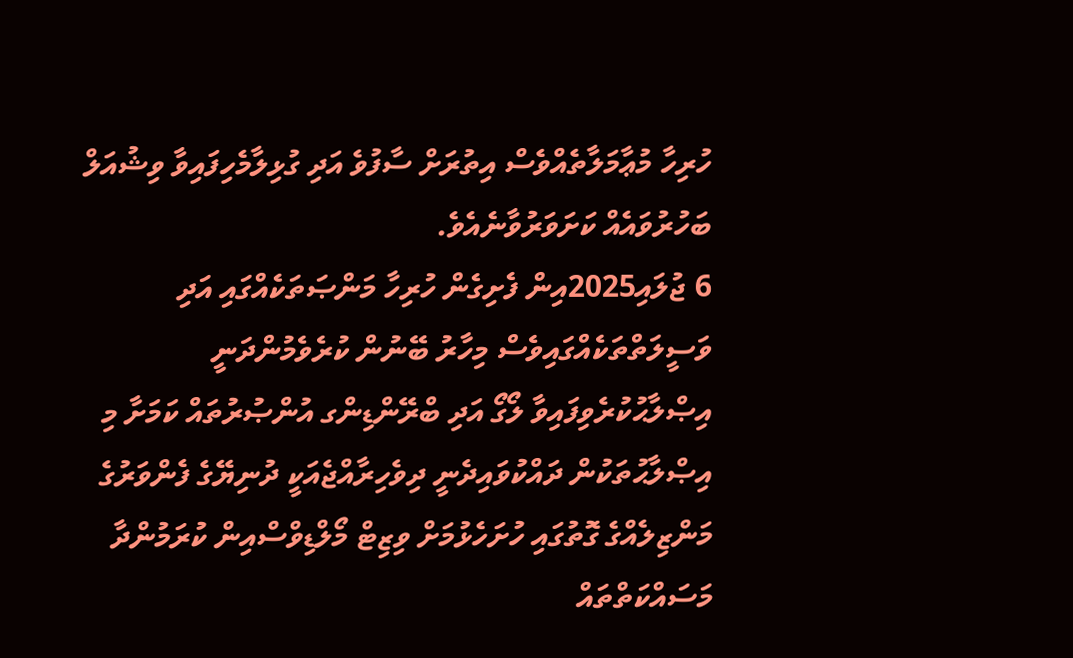ހުރިހާ މުޢާމަލާތެއްވެސް އިތުރަށް ސާފުވެ އަދި ގުޅިލާމެހިފައިވާ ވިޝުއަލް ބަހުރުވައެއް ކަށަވަރުވާނެއެވެ.
6 ޖުލައި2025އިން ފެށިގެން ހުރިހާ މަންޞަތަކެއްގައި އަދި ވަސީލަތްތަކެއްގައިވެސް މިހާރު ބޭނުން ކުރެވެމުންދަނީ އިޞްލާޙުކުރެވިފައިވާ ލޯގޯ އަދި ބްރޭންޑިންގ އުންޞުރުތައް ކަމަށާ މި އިޞްލާޙުތަކުން ދައްކުވައިދެނީ ދިވެހިރާއްޖެއަކީ ދުނިޔޭގެ ފެންވަރުގެ މަންޒިލެއްގެ ގޮތުގައި ހުށަހެޅުމަށް ވިޒިޓް މޯލްޑިވްސްއިން ކުރަމުންދާ މަސައްކަތްތައް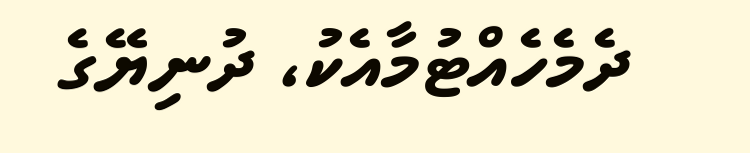ދެމެހެއްޓުމާއެކު، ދުނިޔޭގެ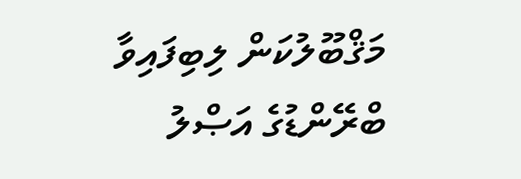މަޤްބޫލުކަން ލިބިފައިވާ ބްރޭންޑުގެ އަޞްލު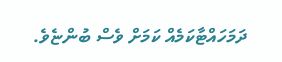ދަމަހައްޓާކަމެއް ކަމަށް ވެސް ބުންޏެވެ.